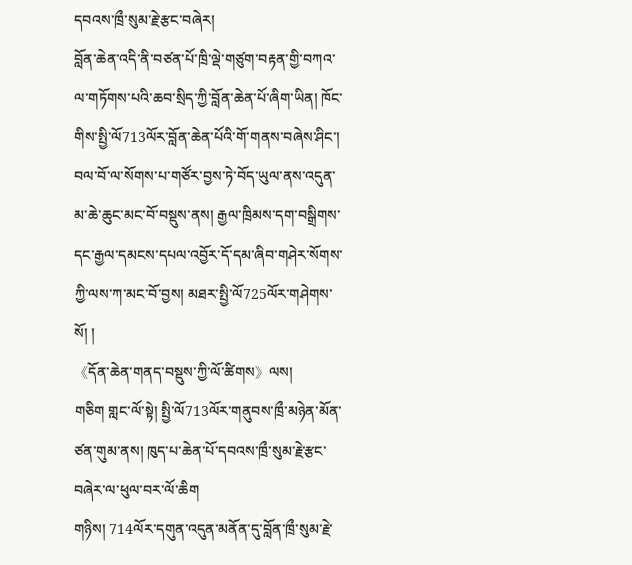དབའས་ཁྲྀ་སུམ་རྗེ་རྩང་བཞེར།
བློན་ཆེན་འདི་ནི་བཙན་པོ་ཁྲི་ལྡེ་གཙུག་བརྟན་གྱི་བཀའ་ལ་གཏོགས་པའི་ཆབ་སྲིད་ཀྱི་བློན་ཆེན་པོ་ཞིག་ཡིན། ཁོང་གིས་སྤྱི་ལོ713ལོར་བློན་ཆེན་པོའི་གོ་གནས་བཞེས་ཤིང་། བལ་བོ་ལ་སོགས་པ་གཙོར་བྱས་ཏེ་བོད་ཡུལ་ནས་འདུན་མ་ཆེ་ཆུང་མང་བོ་བསྡུས་ནས། རྒྱལ་ཁྲིམས་དག་བསྒྲིགས་དང་རྒྱལ་དམངས་དཔལ་འབྱོར་དོ་དམ་ཞིབ་གཤེར་སོགས་ཀྱི་ལས་ཀ་མང་བོ་བྱས། མཐར་སྤྱི་ལོ725ལོར་གཤེགས་སོ། །
《དོན་ཆེན་གནད་བསྡུས་ཀྱི་ལོ་ཚིགས》ལས།
གཅིག གླང་ལོ་སྟེ། སྤྱི་ལོ713ལོར་གནུབས་ཁྲྀ་མཉེན་མོན་ཙན་གུམ་ནས། ཁུད་པ་ཆེན་པོ་དབའས་ཁྲྀ་སུམ་རྗེ་རྩང་བཞེར་ལ་ཕུལ་བར་ལོ་ཆིག
གཉིས། 714ལོར་དགུན་འདུན་མནོན་དུ་བློན་ཁྲྀ་སུམ་རྗེ་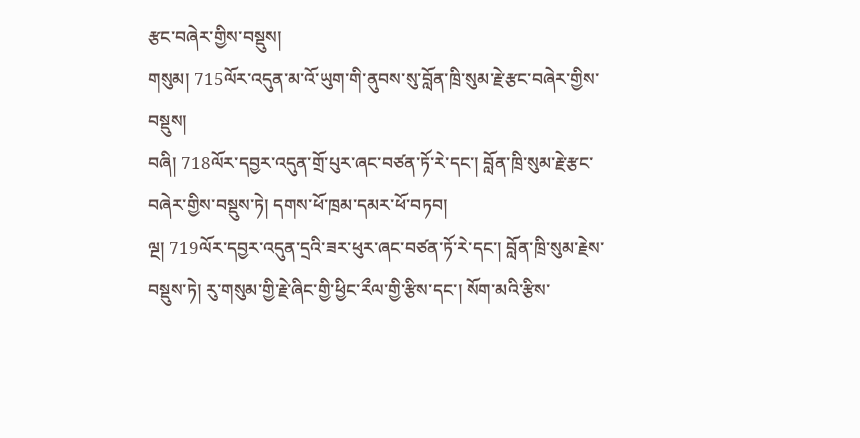རྩང་བཞེར་གྱིས་བསྡུས།
གསུམ། 715ལོར་འདུན་མ་འོ་ཡུག་གི་ནུབས་སུ་བློན་ཁྲི་སུམ་རྗེ་རྩང་བཞེར་གྱིས་བསྡུས།
བཞི། 718ལོར་དབྱར་འདུན་གྲོ་པུར་ཞང་བཙན་ཏོ་རེ་དང་། བློན་ཁྲི་སུམ་རྗེ་རྩང་བཞེར་གྱིས་བསྡུས་ཏེ། དགས་ཕོ་ཁྲམ་དམར་ཕོ་བཏབ།
ལྔ། 719ལོར་དབྱར་འདུན་དྲའི་ཟར་ཕུར་ཞང་བཙན་ཏོ་རེ་དང་། བློན་ཁྲི་སུམ་རྗེས་བསྡུས་ཏེ། རུ་གསུམ་གྱི་རྗེ་ཞིང་གྱི་ཕྱིང་རྀལ་གྱི་རྩིས་དང་། སོག་མའི་རྩིས་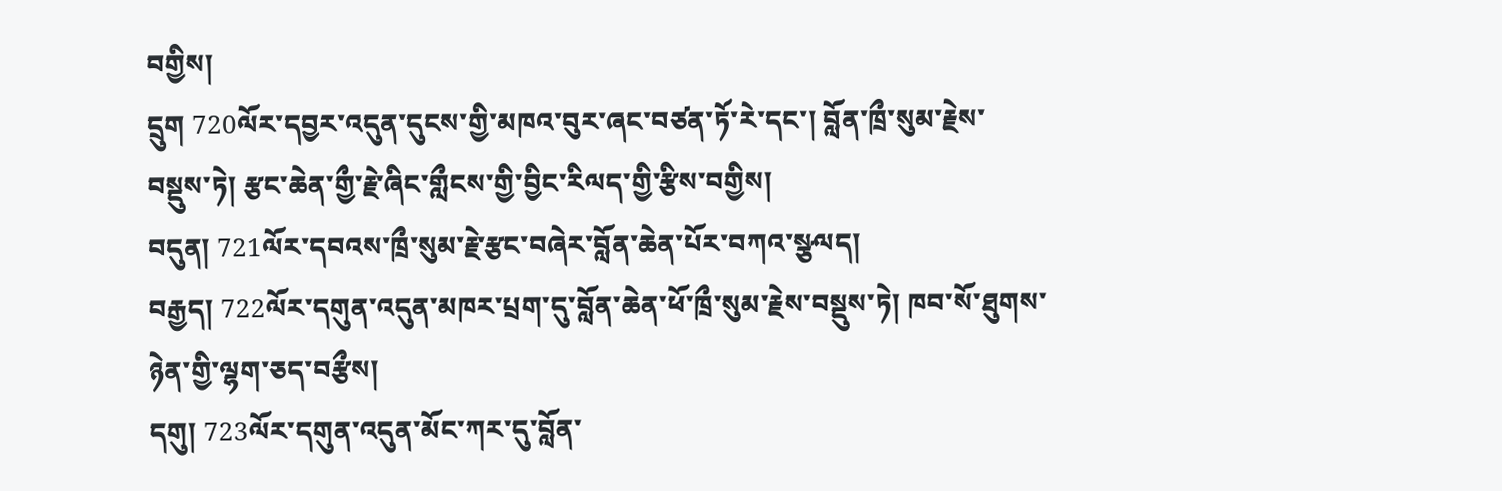བགྱིས།
དྲུག 720ལོར་དབྱར་འདུན་དུངས་གྱི་མཁའ་བུར་ཞང་བཙན་ཏོ་རེ་དང་། བློན་ཁྲྀ་སུམ་རྗེས་བསྡུས་ཏེ། རྩང་ཆེན་གྱྀ་རྗེ་ཞིང་གླྀངས་གྱི་བྱིང་རིལད་གྱི་རྩིས་བགྱིས།
བདུན། 721ལོར་དབའས་ཁྲྀ་སུམ་རྗེ་རྩང་བཞེར་བློན་ཆེན་པོར་བཀའ་སྩལད།
བརྒྱད། 722ལོར་དགུན་འདུན་མཁར་པྲག་དུ་བློན་ཆེན་ཕོ་ཁྲྀ་སུམ་རྗེས་བསྡུས་ཏེ། ཁབ་སོ་ཐུགས་ཉེན་གྱི་ལྷག་ཅད་བརྩྀས།
དགུ། 723ལོར་དགུན་འདུན་མོང་ཀར་དུ་བློན་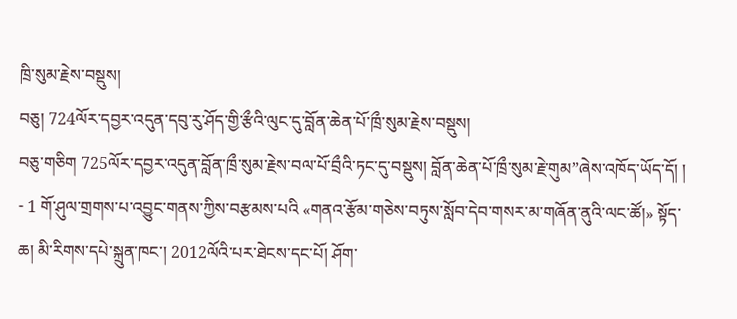ཁྲི་སུམ་རྗེས་བསྡུས།
བཅུ། 724ལོར་དབྱར་འདུན་དབུ་རུ་ཤོད་གྱི་རྩྀའི་ལུང་དུ་བློན་ཆེན་པོ་ཁྲྀ་སུམ་རྗེས་བསྡུས།
བཅུ་གཅིག 725ལོར་དབྱར་འདུན་བློན་ཁྲྀ་སུམ་རྗེས་བལ་པོ་བྲྀའི་ཏང་དུ་བསྡུས། བློན་ཆེན་པོ་ཁྲྀ་སུམ་རྗེ་གུམ”ཞེས་འཁོད་ཡོད་དོ། །
- 1 གོ་ཤུལ་གྲགས་པ་འབྱུང་གནས་ཀྱིས་བརྩམས་པའི «གནའ་རྩོམ་གཅེས་བཏུས་སློབ་དེབ་གསར་མ་གཞོན་ནུའི་ལང་ཚོ།» སྟོད་ཆ། མི་རིགས་དཔེ་སྐྲུན་ཁང་། 2012ལོའི་པར་ཐེངས་དང་པོ། ཤོག་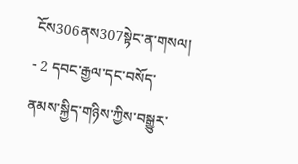ངོས306ནས307སྟེང་ན་གསལ།
- 2 དབང་རྒྱལ་དང་བསོད་ནམས་སྐྱིད་གཉིས་ཀྱིས་བསྒྱུར་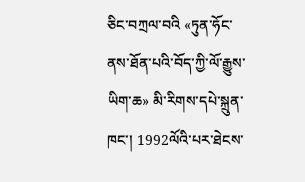ཅིང་བཀྲལ་བའི «ཏུན་ཧོང་ནས་ཐོན་པའི་བོད་ཀྱི་ལོ་རྒྱུས་ཡིག་ཆ» མི་རིགས་དཔེ་སྐྲུན་ཁང་། 1992ལོའི་པར་ཐེངས་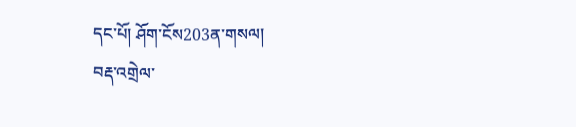དང་པོ། ཤོག་ངོས203ན་གསལ།
བརྡ་འགྲེལ་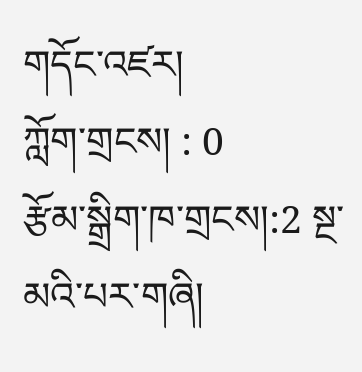གདོང་འཛར།
ཀློག་གྲངས། : 0
རྩོམ་སྒྲིག་ཁ་གྲངས།:2 སྔ་མའི་པར་གཞི།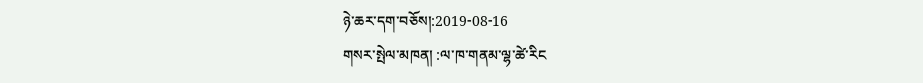ཉེ་ཆར་དག་བཅོས།:2019-08-16
གསར་སྤེལ་མཁན། :ལ་ཁ་གནམ་ལྷ་ཚེ་རིང